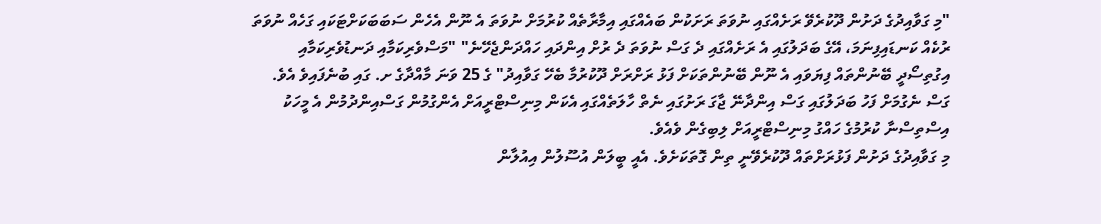"މި ގަވާއިދުގެ ދަށުން ދޫކުރެވޭ ރަށެއްގައި ނުވަތަ ރަށަކުން ބައެއްގައި އިމާރާތެއް ކުރުމަށް ނުވަތަ އެ ނޫން އެހެން ސަބަބަކަށްޓަކައި ގަހެއް ނުވަތަ ރުކެއް ކަނޑައިފިނަމަ، އޭގެ ބަދަލުގައި އެ ރަށެއްގައި ދެ ގަސް ނުވަތަ ދެ ރުށް އިންދައި ހައްދަންޖެހޭނެ" "މަސްވެރިކަމާއި ދަނޑުވެރިކަމާއި އިގުތިސޯދީ ބޭނުންތައް ފިޔަވައި އެ ނޫން ބޭނުންތަކަށް ފަޅު ރަށްރަށް ދޫކުރުމާ ބެހޭ ގަވާއިދު" ގެ 25 ވަނަ މާއްދާގެ ށ. ގައި ބުނެފައިވެ އެވެ.
ގަސް ނެގުމަށް ފަހު ބަދަލުގައި ގަސް އިންދާނޭ ޖާގަ ރަށުގައި ނެތް ހާލަތެއްގައި އެކަން މިނިސްޓްރީއަށް އެންގުމުން ގަސްއިންދުމުން އެ މީހަކު އިސްތިސްނާ ކުރުމުގެ ހައްގު މިނިސްޓްރީއަށް ލިބިގެން ވެއެވެ.
މި ގަވާއިދުގެ ދަށުން ފަޅުރަށްތައް ދޫކުރެވޭނީ ތިން ގޮތަކަށެވެ. އެއީ ބީލަން އުސޫލުން އިއުލާން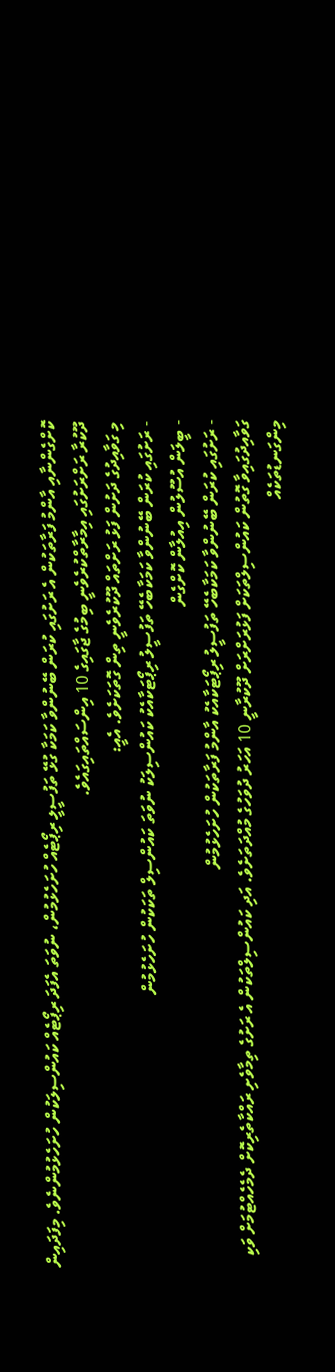ކޮށްގެންނާއި އާންމު ފަރާތަކުން އެ ރަށުގައި ކުރަން ބޭނުންވާ ކަމަކާ ގުޅޭ ތަފުސީލީ ރިޕޯޓެއް ހުށަހެޅުމުން، ނުވަތަ އެފަދަ ރިޕޯޓެއް ކައުންސިލަކުން ހުށަހެޅުމުންނެވެ. މިފަދައިން ދޫކުރާ ރަށްރަށުގައި އިމާރާތްކުރެވެނީ ބިމުގެ ޖާގައިގެ 10 އިންސައްތައިގައެވެ.
މި ގަވާއިދުގެ ދަށުން ފަޅު ރަށްތައް ދޫކުރެވެނީ ތިން ގޮތަކަށެވެ. އެއީ:
- ރަށުގައި ކުރަން ބޭނުންވާ ކަމަކާބެހޭ ތަފުސީލު ރިޕޯޓަކާއެކު ކައުންސިލަކު ނުވަތަ ކައުންސިލް ތަކަކުން ހުށަހެޅުމުން
- ބީލަން އުސޫލުން އިއުލާން ކޮށްގެން
- ރަށުގައި ކުރަން ބޭނުންވާ ކަމަކާބެހޭ ތަފުސީލު ރިޕޯޓަކާއެކު އާންމު ފަރާތަކުން ހުށަހެޅުމުން
ގަވާއިދުގައިވާ ގޮތުން ކައުންސިލްތަކަށް ފަޅުރަށްރަށް ދޫކުރާނީ 10 އަހަރު ދުވަހުގެ މުއްދަތަށެވެ. އަދި ކައުންސިލްތަކުން އެ ރަށުގެ ތިމާވެށި ރައްކާތެރިކޮށް ދެމެހެއްޓުމަށް ވަކި މިންގަނޑުތަކެއް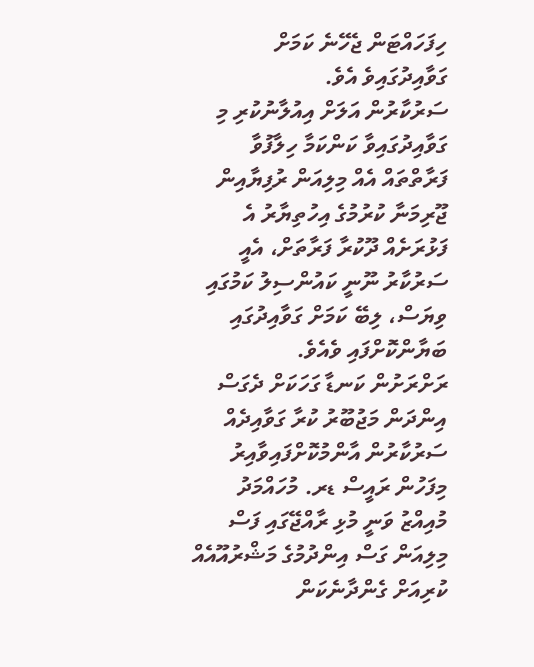ހިފަހައްޓަން ޖެހޭނެ ކަމަށް ގަވާއިދުގައިވެ އެވެ.
ސަރުކާރުން އަލަށް އިއުލާނުކުރި މި ގަވާއިދުގައިވާ ކަންކަމާ ހިލާފުވާ ފަރާތްތައް އެއް މިލިއަން ރުފިޔާއިން ޖޫރިމަނާ ކުރުމުގެ އިހުތިޔާރު އެ ފަޅުރަށެއް ދޫކުރާ ފަރާތަށް، އެއީ ސަރުކާރު ނޫނީ ކައުންސިލު ކަމުގައި ވިޔަސް، ލިބޭ ކަމަށް ގަވާއިދުގައި ބަޔާންކޮށްފައި ވެއެވެ.
ރަށްރަށުން ކަނޑާ ގަހަކަށް ދެގަސް އިންދަން މަޖުބޫރު ކުރާ ގަވާއިދެއް ސަރުކާރުން އާންމުކޮށްފައިވާއިރު މިފަހުން ރައީސް ޑރ. މުހައްމަދު މުއިއްޒު ވަނީ މުޅި ރާއްޖޭގައި ފަސް މިލިއަން ގަސް އިންދުމުގެ މަޝްރުއޫއެއް ކުރިއަށް ގެންދާނެކަން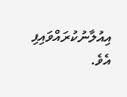އިއުލާނުކުރައްވައިފި އެވެ.